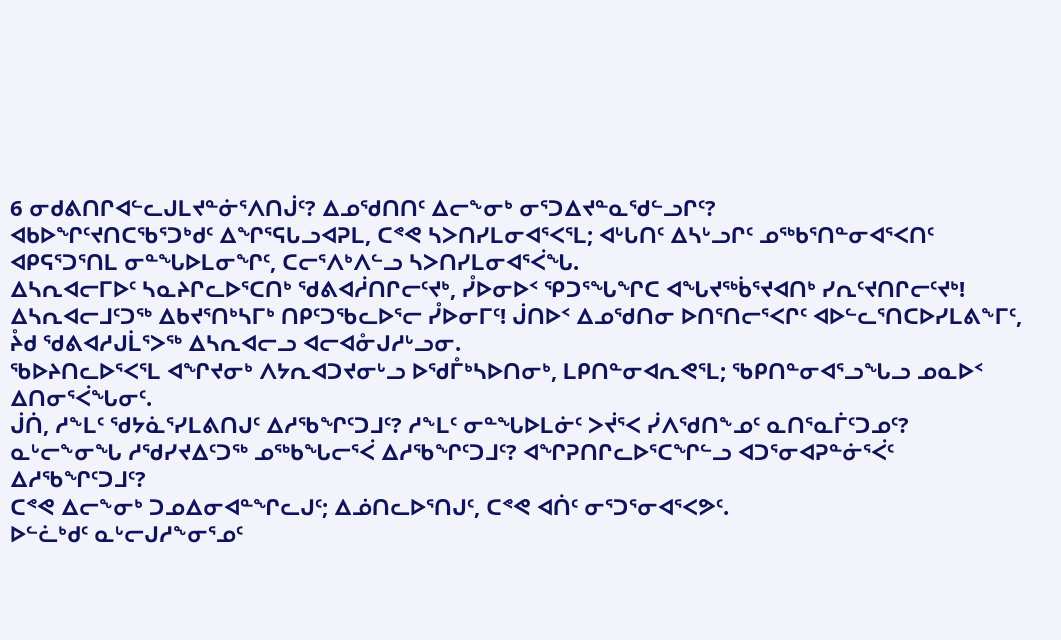6 ᓂᑯᕕᑎᒋᐊᓪᓚᒍᒪᔪᓐᓃᕐᐱᑎᒎᑦ? ᐃᓄᖁᑎᑎᑦ ᐃᓕᖕᓂᒃ ᓂᕐᑐᐃᔪᓐᓇᖁᓪᓗᒋᑦ?
ᐊᑲᐅᖏᑦᔪᑎᑕᖃᕐᑐᒃᑯᑦ ᐃᖏᕐᕋᒐᓗᐊᕈᒪ, ᑕᕝᕙ ᓴᐳᑎᓯᒪᓂᐊᕐᐸᕐᒪ; ᐊᒡᒐᑎᑦ ᐃᓴᒡᓗᒋᑦ ᓄᖅᑲᕐᑎᓐᓂᐊᕐᐸᑎᑦ ᐊᑭᕋᕐᑐᕐᑎᒪ ᓂᓐᖓᐅᒪᓂᖏᑦ, ᑕᓕᕐᐱᒃᐱᓪᓗ ᓴᐳᑎᓯᒪᓂᐊᕐᐹᖓ.
ᐃᓴᕆᐊᓕᒥᐅᑦ ᓴᓇᔨᒋᓚᐅᕐᑕᑎᒃ ᖁᕕᐊᓲᑎᒋᓕᑦᔪᒃ, ᓮᐅᓂᐅᑉ ᕿᑐᕐᖓᖏᑕ ᐊᖓᔪᖅᑳᕐᔪᐊᑎᒃ ᓯᕆᑦᔪᑎᒋᓕᑦᔪᒃ!
ᐃᓴᕆᐊᓕᒧᑦᑐᖅ ᐃᑲᔪᕐᑎᒃᓴᒥᒃ ᑎᑭᑦᑐᖃᓚᐅᕐᓕ ᓮᐅᓂᒥᑦ! ᒎᑎᐅᑉ ᐃᓄᖁᑎᓂ ᐅᑎᕐᑎᓕᕐᐸᒋᑦ ᐊᐅᓪᓚᕐᑎᑕᐅᓯᒪᕕᖕᒥᑦ, ᔧᑯ ᖁᕕᐊᓱᒍᒫᕐᐳᖅ ᐃᓴᕆᐊᓕᓗ ᐊᓕᐊᓁᒍᓱᒡᓗᓂ.
ᖃᐅᔨᑎᓚᐅᕐᐸᕐᒪ ᐊᖏᔪᓂᒃ ᐱᔭᕆᐊᑐᔪᓂᒡᓗ ᐅᖁᒤᒃᓴᐅᑎᓂᒃ, ᒪᑭᑎᓐᓂᐊᕆᕙᕐᒪ; ᖃᑭᑎᓐᓂᐊᕐᓗᖓᓗ ᓄᓇᐅᑉ ᐃᑎᓂᕐᐹᖓᓂᑦ.
ᒎᑏ, ᓱᖕᒪᑦ ᖁᔭᓈᕐᓯᒪᕕᑎᒍᑦ ᐃᓱᖃᖏᑦᑐᒧᑦ? ᓱᖕᒪᑦ ᓂᓐᖓᐅᒪᓃᑦ ᐳᔫᕐᐸ ᓰᐱᖁᑎᖕᓄᑦ ᓇᑎᕐᓇᒦᑦᑐᓄᑦ?
ᓇᒡᓕᖕᓂᖓ ᓱᖁᓯᔪᐃᑦᑐᖅ ᓄᖅᑲᖓᓕᕐᐹ ᐃᓱᖃᖏᑦᑐᒧᑦ? ᐊᖏᕈᑎᒋᓚᐅᕐᑕᖏᓪᓗ ᐊᑐᕐᓂᐊᕈᓐᓃᕐᐹᑦ ᐃᓱᖃᖏᑦᑐᒧᑦ?
ᑕᕝᕙ ᐃᓕᖕᓂᒃ ᑐᓄᐃᓂᐊᓐᖏᓚᒍᑦ; ᐃᓅᑎᓚᐅᕐᑎᒍᑦ, ᑕᕝᕙ ᐊᑏᑦ ᓂᕐᑐᕐᓂᐊᕐᐸᕗᑦ.
ᐅᓪᓛᒃᑯᑦ ᓇᒡᓕᒍᓱᖕᓂᕐᓄᑦ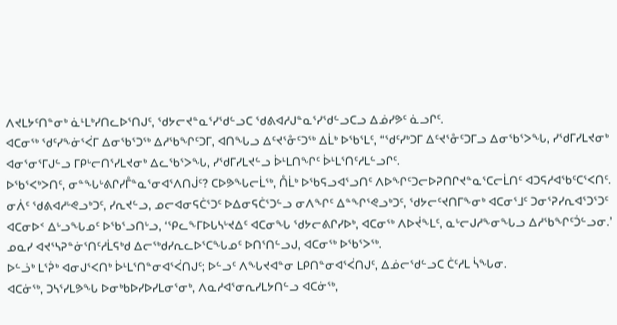ᐱᔪᒪᔭᑦᑎᓐᓂᒃ ᓈᒻᒪᒃᓯᑎᓚᐅᕐᑎᒍᑦ, ᖁᔭᓕᔪᓐᓇᕐᓯᖁᓪᓗᑕ ᖁᕕᐊᓱᒍᓐᓇᕐᓯᖁᓪᓗᑕᓗ ᐃᓅᓯᕗᑦ ᓈᓗᒋᑦ.
ᐊᑕᓂᖅ ᖁᑦᓯᖕᓃᕐᐹᒥ ᐃᓂᖃᕐᑐᖅ ᐃᓱᖃᖏᑦᑐᒥ, ᐊᑎᖓᓗ ᐃᑦᔪᕐᓁᑦᑐᖅ ᐃᒫᒃ ᐅᖃᕐᒪᑦ, “ᖁᑦᓯᒃᑐᒥ ᐃᑦᔪᕐᓁᑦᑐᒥᓗ ᐃᓂᖃᕐᐳᖓ, ᓯᖁᒥᓯᒪᔪᓂᒃ ᐊᓂᕐᓂᕐᒥᒍᓪᓗ ᒥᑭᒡᓕᑎᕐᓯᒪᔪᓂᒃ ᐃᓚᖃᕐᐳᖓ, ᓯᖁᒥᓯᒪᔪᓪᓗ ᐆᒻᒪᑎᖏᑦ ᐆᒻᒪᕐᑎᑦᓱᒪᓪᓗᒋᑦ.
ᐅᖃᕐᐸᒃᐳᑎᑦ, ᓂᓐᖓᒡᕕᒋᓯᒤᓐᓇᕐᓂᐊᕐᐱᑎᒎᑦ? ᑕᐅᕗᖓᓕᒫᖅ, ᑍᒫᒃ ᐅᖃᕋᓗᐊᕐᓗᑎᑦ ᐱᐅᖏᑦᑐᓕᐅᕈᑎᒋᔪᓐᓇᕐᑕᓕᒫᑎᑦ ᐊᑐᕋᓱᐊᖃᑦᑕᕐᐸᑎᑦ.
ᓂᐲᑦ ᖁᕕᐊᓱᒡᕙᓗᒃᑐᑦ, ᓯᕆᔪᓪᓗ, ᓄᓕᐊᓂᕋᑖᕐᑐᑦ ᐅᐃᓂᕋᑖᕐᑐᓪᓗ ᓂᐱᖏᑦ ᐃᓐᖏᕐᕙᓗᒃᑐᑦ, ᖁᔭᓕᑦᔪᑎᒥᖕᓂᒃ ᐊᑕᓂᕐᒧᑦ ᑐᓂᕐᕈᓯᕆᐊᕐᑐᕐᑐᑦ ᐊᑕᓂᐅᑉ ᐃᒡᓗᖓᓄᑦ ᐅᖃᕐᓗᑎᒡᓗ, ‘ᕿᓚᖕᒥᐅᒐᓴᒡᔪᐃᑦ ᐊᑕᓂᖓ ᖁᔭᓕᕕᒋᓯᐅᒃ, ᐊᑕᓂᖅ ᐱᐅᔫᖕᒪᑦ, ᓇᒡᓕᒍᓱᖕᓂᖓᓗ ᐃᓱᖃᖏᑦᑑᓪᓗᓂ.’ ᓄᓇᓯ ᐊᔪᕐᓴᕈᓐᓃᕐᑎᑦᓱᒫᕋᒃᑯ ᐃᓕᖅᑯᓯᕆᓚᐅᕐᑕᖓᓄᑦ ᐅᑎᕐᑎᓪᓗᒍ, ᐊᑕᓂᖅ ᐅᖃᕐᐳᖅ.
ᐅᓪᓘᒃ ᒪᕐᕉᒃ ᐊᓂᒍᕐᐸᑎᒃ ᐆᒻᒪᕐᑎᓐᓂᐊᕐᐹᑎᒍᑦ; ᐅᓪᓗᑦ ᐱᖓᔪᐊᓐᓂ ᒪᑭᑎᓐᓂᐊᕐᐹᑎᒍᑦ, ᐃᓅᓕᖁᓪᓗᑕ ᑖᑦᓱᒪ ᓵᖓᓂ.
ᐊᑕᓃᖅ, ᑐᓴᕐᓯᒪᕗᖓ ᐅᓂᒃᑲᐅᓯᐅᓯᒪᓂᕐᓂᒃ, ᐱᓇᓱᐊᕐᓂᕆᓯᒪᔭᑎᓪᓗ ᐊᑕᓃᖅ,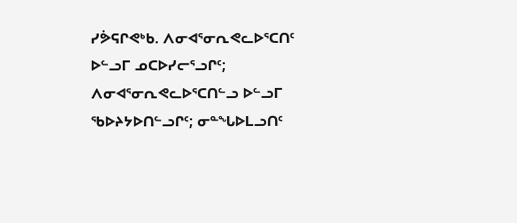ᓯᕘᕋᒋᕙᒃᑲ. ᐱᓂᐊᕐᓂᕆᕙᓚᐅᕐᑕᑎᑦ ᐅᓪᓗᒥ ᓄᑕᐅᓯᓕᕐᓗᒋᑦ; ᐱᓂᐊᕐᓂᕆᕙᓚᐅᕐᑕᑎᓪᓗ ᐅᓪᓗᒥ ᖃᐅᔨᔭᐅᑎᓪᓗᒋᑦ; ᓂᓐᖓᐅᒪᓗᑎᑦ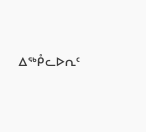ᐃᖅᑬᓚᐅᕆᑦ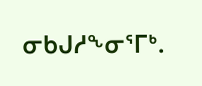ᓂᑲᒍᓱᖕᓂᕐᒥᒃ.